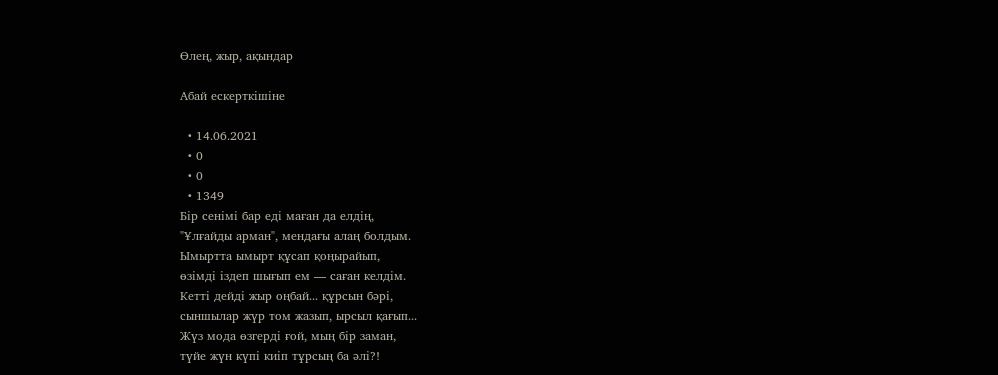Өлең, жыр, ақындар

Абай ескерткішіне

  • 14.06.2021
  • 0
  • 0
  • 1349
Бір сенімі бар еді маған да елдің,
"Ұлғайды арман", мендағы алаң болдым.
Ымыртта ымырт құсап қоңырайып,
өзімді іздеп шығып ем — саған келдім.
Кетті дейді жыр оңбай... құрсын бәрі,
сыншылар жүр том жазып, ырсыл қағып...
Жүз мода өзгерді ғой, мың бір заман,
түйе жүн күпі киіп тұрсың ба әлі?!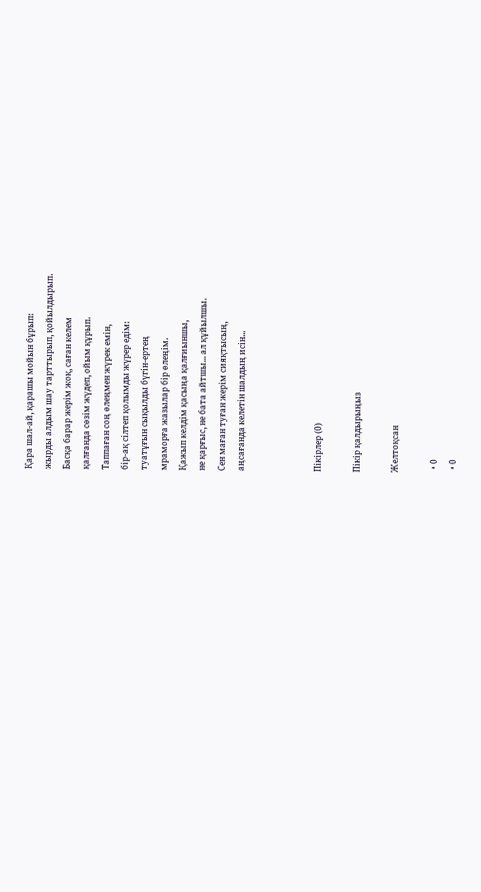Қара шал-ай, қарашы мойын бұрып:
жырды алдым шау тарттырып, қойылдырып.
Басқа барар жерім жоқ, саған келем
қалғанда сөзім жүдеп, ойым құрып.
Таппаған соң өлеңмен жүрек емін,
бір-ақ сілтеп қолымды жүрер едім:
туатұғын сықылды бүгін-ертең
мраморға жазылар бір өлеңім.
Қажып келдім қасыңа қалғиыншы,
не қарғыс, не бата айтшы... ал құйылшы.
Сен маған туған жерім сияқтысың,
аңсағанда келетін шалдың исін...



Пікірлер (0)

Пікір қалдырыңыз

Желтоқсан

  • 0
  • 0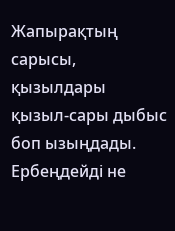Жапырақтың сарысы, қызылдары
қызыл-сары дыбыс боп ызыңдады.
Ербеңдейді не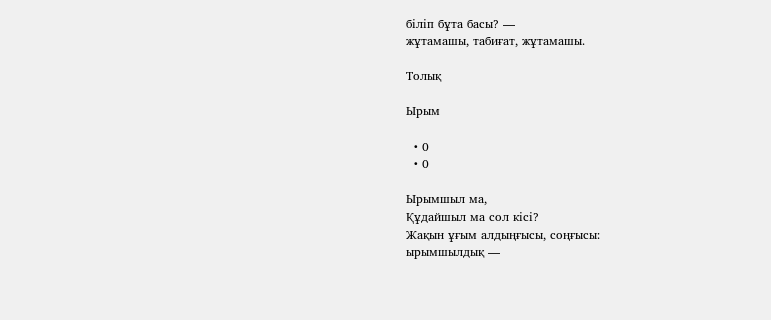біліп бұта басы? —
жұтамашы, табиғат, жұтамашы.

Толық

Ырым

  • 0
  • 0

Ырымшыл ма,
Құдайшыл ма сол кісі?
Жақын ұғым алдыңғысы, соңғысы:
ырымшылдық —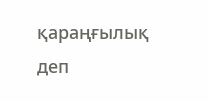қараңғылық деп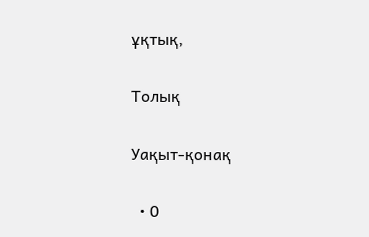ұқтық,

Толық

Уақыт-қонақ

  • 0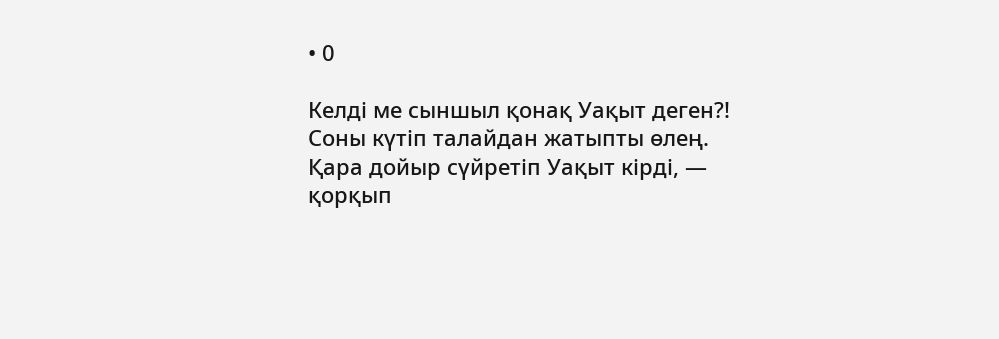• 0

Келді ме сыншыл қонақ Уақыт деген?!
Соны күтіп талайдан жатыпты өлең.
Қара дойыр сүйретіп Уақыт кірді, —
қорқып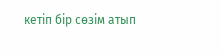кетіп бір сөзім атып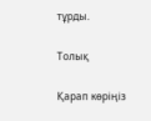тұрды.

Толық

Қарап көріңіз